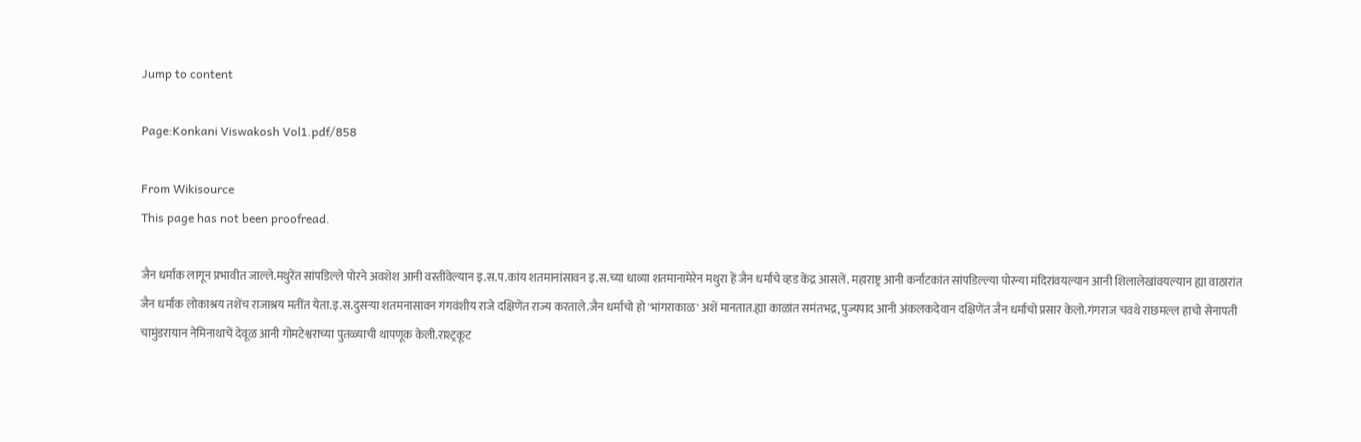Jump to content

Page:Konkani Viswakosh Vol1.pdf/858

From Wikisource
This page has not been proofread.

जैन धर्माक लागून प्रभावीत जाल्ले.मथुरेंत सांपडिल्ले पोरने अवशेश आनी वस्तींवेल्यान इ.स.प.कांय शतमानांसावन इ.स.च्या धाव्या शतमानामेरेन मथुरा हें जैन धर्माचे व्हड केंद्र आसलें. महाराष्ट्र आनी कर्नाटकांत सांपडिल्ल्या पोरन्या मंदिरांवयल्यान आनी शिलालेखांवयल्यान ह्या वाठारांत जैन धर्माक लोकाश्रय तशेंच राजाश्रय मतींत येता.इ.स.दुसऱ्या शतमनासावन गंगवंशीय राजे दक्षिणेंत राज्य करताले.जैन धर्माचो हो 'भांगराकाळ' अशें मानतात.ह्या काळांत समंतभद्र,पुज्यपाद आनी अंकलकदेवान दक्षिणेंत जैन धर्माचो प्रसार केलो.गंगराज चवथे राछमल्ल हाचो सेनापती चामुंडरायान नेमिनाथाचें देवूळ आनी गोमटेश्वराच्या पुतळ्याची थापणूक केली.राश्ट्रकूट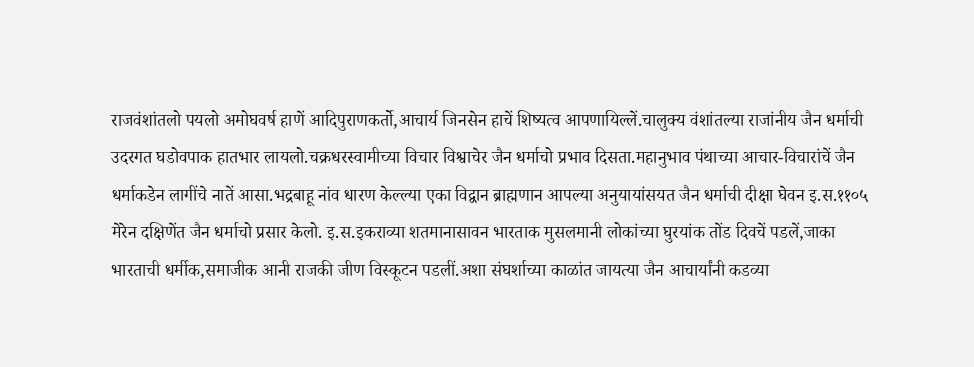राजवंशांतलो पयलो अमोघवर्ष हाणें आदिपुराणकर्तो,आचार्य जिनसेन हाचें शिष्यत्व आपणायिल्लें.चालुक्य वंशांतल्या राजांनीय जैन धर्माची उदरगत घडोवपाक हातभार लायलो.चक्रधरस्वामीच्या विचार विश्वाचेर जैन धर्माचो प्रभाव दिसता.महानुभाव पंथाच्या आचार-विचारांचें जैन धर्माकडेन लागींचे नातें आसा.भद्रबाहू नांव धारण केल्ल्या एका विद्वान ब्राह्मणान आपल्या अनुयायांसयत जैन धर्माची दीक्षा घेवन इ.स.११०५ मेरेन दक्षिणेंत जैन धर्माचो प्रसार केलो. इ.स.इकराव्या शतमानासावन भारताक मुसलमानी लोकांच्या घुरयांक तोंड दिवचें पडलें,जाका भारताची धर्मीक,समाजीक आनी राजकी जीण विस्कूटन पडलीं.अशा संघर्शाच्या काळांत जायत्या जैन आचार्यांनी कडव्या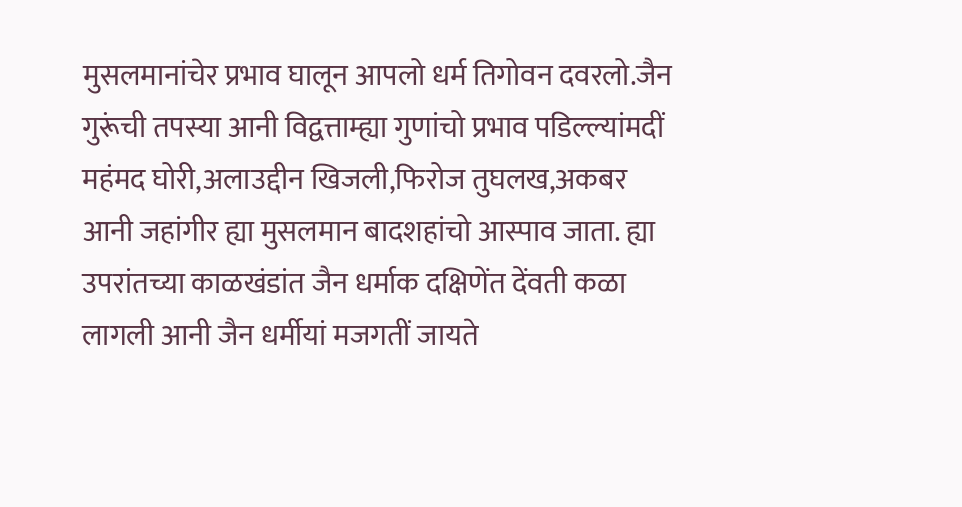मुसलमानांचेर प्रभाव घालून आपलो धर्म तिगोवन दवरलो.जैन गुरूंची तपस्या आनी विद्वत्ताम्ह्या गुणांचो प्रभाव पडिल्ल्यांमदीं महंमद घोरी,अलाउद्दीन खिजली,फिरोज तुघलख,अकबर आनी जहांगीर ह्या मुसलमान बादशहांचो आस्पाव जाता. ह्या उपरांतच्या काळखंडांत जैन धर्माक दक्षिणेंत देंवती कळा लागली आनी जैन धर्मीयां मजगतीं जायते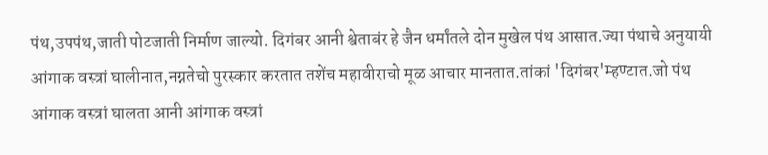पंथ,उपपंथ,जाती पोटजाती निर्माण जाल्यो. दिगंबर आनी श्वेताबंर हे जैन धर्मांतले दोन मुखेल पंथ आसात.ज्या पंथाचे अनुयायी आंगाक वस्त्रां घालीनात,नग्नतेचो पुरस्कार करतात तशेंच महावीराचो मूळ आचार मानतात.तांकां 'दिगंबर'म्हण्टात.जो पंथ आंगाक वस्त्रां घालता आनी आंगाक वस्त्रां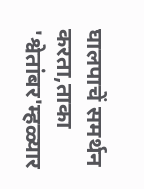घालपाचें समर्थन करता,ताका 'श्वेतांबर'म्हळ्यार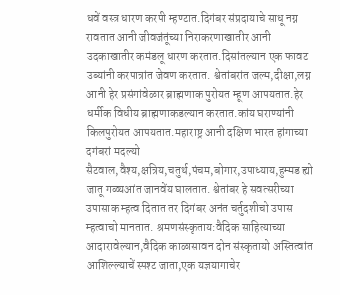धवें वस्त्र धारण करपी म्हण्टात.दिगंबर संप्रदायाचे साधू नग्न रावतात आनी जीवजंतूंच्या निराकरणाखातीर आनी उदकाखातीर कमंडलू धारण करतात.दिसांतल्यान एक फावट उब्यांनी करपात्रांत जेवण करतात. श्वेतांबरांत जल्म,दीक्षा,लग्न आनी हेर प्रसंगांवेळार ब्राह्मणाक पुरोयत म्हूण आपयतात.हेर धर्मीक विधीय ब्राह्मणाकडल्यान करतात.कांय घराण्यांनी किलपुरोयत आपयतात.महाराष्ट्र आनी दक्षिण भारत हांगाच्या दगंबरां मदल्यो सैटवाल,वैश्य,क्षत्रिय,चतुर्थ,पंचम,बोगार,उपाध्याय,हुम्मड ह्यो जातू गळ्यआंत जानवेंय घालतात. श्वेतांबर हे सवत्सरीच्या उपासाक म्हत्व दितात तर दिगंबर अनंत चर्तुदशीचो उपास म्हत्वाचो मानतात. श्रमणसंस्कृताय:वैदिक साहित्याच्या आदारावेल्यान,वैदिक काळासावन दोन संस्कृतायो अस्तित्वांत आशिल्ल्याचें स्पश्ट जाता,एक यज्ञयागाचेर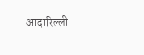आदारिल्ली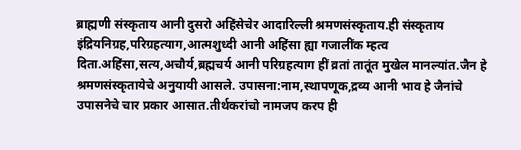ब्राह्मणी संस्कृताय आनी दुसरो अहिंसेचेर आदारिल्ली श्रमणसंस्कृताय.ही संस्कृताय इंद्रियनिग्रह,परिग्रहत्याग,आत्मशुध्दी आनी अहिंसा ह्या गजालींक म्हत्व दिता.अहिंसा,सत्य,अचौर्य,ब्रह्मचर्य आनी परिग्रहत्याग हीं व्रतां तातूंत मुखेल मानल्यांत.जैन हे श्रमणसंस्कृतायेचे अनुयायी आसले. उपासना:नाम,स्थापणूक,द्रव्य आनी भाव हे जैनांचे उपासनेचे चार प्रकार आसात.तीर्थकरांचो नामजप करप ही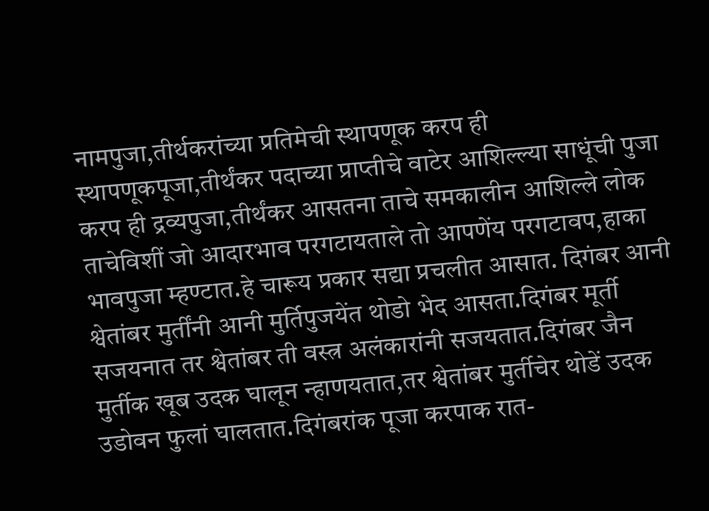नामपुजा,तीर्थकरांच्या प्रतिमेची स्थापणूक करप ही स्थापणूकपूजा,तीर्थंकर पदाच्या प्राप्तीचे वाटेर आशिल्ल्या साधूंची पुजा करप ही द्रव्यपुजा,तीर्थंकर आसतना ताचे समकालीन आशिल्ले लोक ताचेविशीं जो आदारभाव परगटायताले तो आपणेंय परगटावप,हाका भावपुजा म्हण्टात.हे चारूय प्रकार सद्या प्रचलीत आसात. दिगंबर आनी श्वेतांबर मुर्तींनी आनी मुर्तिपुजयेंत थोडो भेद आसता.दिगंबर मूर्ती सजयनात तर श्वेतांबर ती वस्त्र अलंकारांनी सजयतात.दिगंबर जैन मुर्तीक खूब उदक घालून न्हाणयतात,तर श्वेतांबर मुर्तीचेर थोडें उदक उडोवन फुलां घालतात.दिगंबरांक पूजा करपाक रात-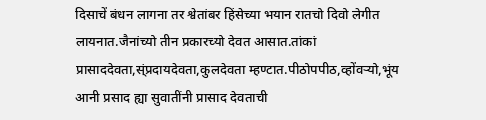दिसाचें बंधन लागना तर श्वेतांबर हिंसेच्या भयान रातचो दिवो लेगीत लायनात.जैनांच्यो तीन प्रकारच्यो देवत आसात.तांकां प्रासाददेवता,स्ंप्रदायदेवता,कुलदेवता म्हण्टात.पीठोपपीठ,व्होंवऱ्यो,भूंय आनी प्रसाद ह्या सुवातींनी प्रासाद देवताची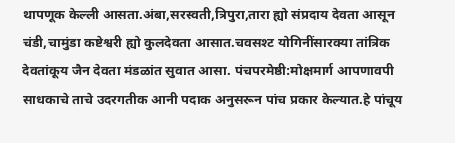थापणूक केल्ली आसता.अंबा,सरस्वती,त्रिपुरा,तारा ह्यो संप्रदाय देवता आसून चंडी,चामुंडा कष्टेश्वरी ह्यो कुलदेवता आसात.चवसश्ट योगिनींसारक्या तांत्रिक देवतांकूय जैन देवता मंडळांत सुवात आसा. पंचपरमेष्ठी:मोक्षमार्ग आपणावपी साधकाचे ताचे उदरगतीक आनी पदाक अनुसरून पांच प्रकार केल्यात.हे पांचूय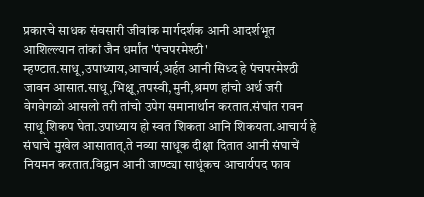प्रकारचे साधक संवसारी जीवांक मार्गदर्शक आनी आदर्शभूत आशिल्ल्यान तांकां जैन धर्मांत 'पंचपरमेश्ठी' म्हण्टात.साधू,उपाध्याय,आचार्य,अर्हत आनी सिध्द हे पंचपरमेश्ठी जावन आसात.साधू,भिक्षू,तपस्वी,मुनी,श्रमण हांचो अर्थ जरी वेगवेगळो आसलो तरी तांचो उपेग समानार्थान करतात.संघांत रावन साधू शिकप घेता.उपाध्याय हो स्वत शिकता आनि शिकयता.आचार्य हे संघाचे मुखेल आसातात्.ते नव्या साधूक दीक्षा दितात आनी संघाचें नियमन करतात.विद्वान आनी जाण्ट्या साधूंकच आचार्यपद फाव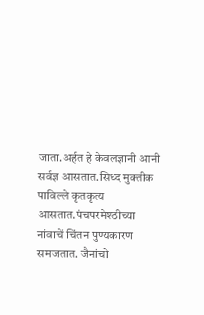जाता.अर्हत हे केवलज्ञानी आनी सर्वज्ञ आसतात.सिध्द मुक्तीक पाविल्ले कृतकृत्य आसतात.पंचपरमेश्ठीच्या नांवाचें चिंतन पुण्यकारण समजतात. जैनांचो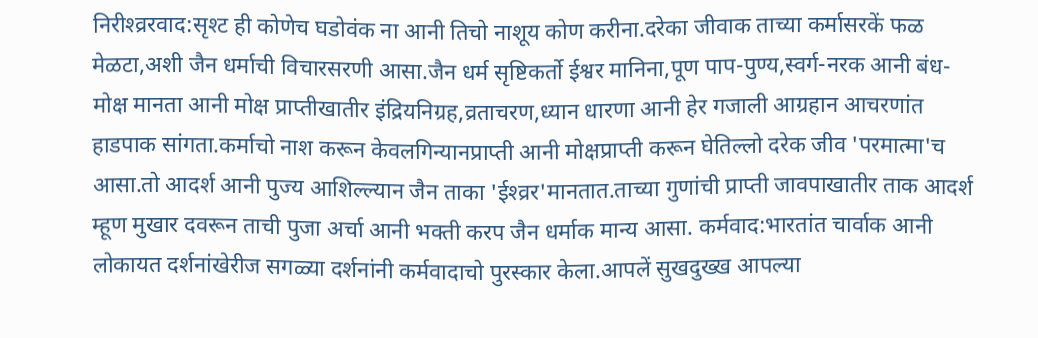निरीश्व्ररवाद:सृश्ट ही कोणेच घडोवंक ना आनी तिचो नाशूय कोण करीना.दरेका जीवाक ताच्या कर्मासरकें फळ मेळटा,अशी जैन धर्माची विचारसरणी आसा.जैन धर्म सृष्टिकर्तो ईश्वर मानिना,पूण पाप-पुण्य,स्वर्ग-नरक आनी बंध-मोक्ष मानता आनी मोक्ष प्राप्तीखातीर इंद्रियनिग्रह,व्रताचरण,ध्यान धारणा आनी हेर गजाली आग्रहान आचरणांत हाडपाक सांगता.कर्माचो नाश करून केवलगिन्यानप्राप्ती आनी मोक्षप्राप्ती करून घेतिल्लो दरेक जीव 'परमात्मा'च आसा.तो आदर्श आनी पुज्य आशिल्ल्यान जैन ताका 'ईश्व्रर'मानतात.ताच्या गुणांची प्राप्ती जावपाखातीर ताक आदर्श म्हूण मुखार दवरून ताची पुजा अर्चा आनी भक्ती करप जैन धर्माक मान्य आसा. कर्मवाद:भारतांत चार्वाक आनी लोकायत दर्शनांखेरीज सगळ्या दर्शनांनी कर्मवादाचो पुरस्कार केला.आपलें सुखदुख्ख आपल्या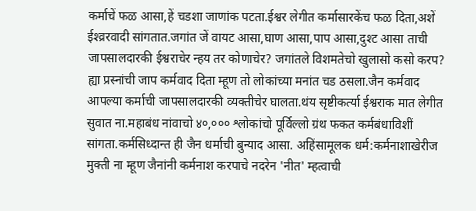कर्माचें फळ आसा,हें चडशा जाणांक पटता.ईश्वर लेगीत कर्मासारकेंच फळ दिता,अशें ईश्व्ररवादी सांगतात.जगांत जें वायट आसा,घाण आसा,पाप आसा,दुश्ट आसा ताची जापसालदारकी ईश्वराचेर न्हय तर कोणाचेर? जगांतले विशमतेचो खुलासो कसो करप? ह्या प्रस्नांची जाप कर्मवाद दिता म्हूण तो लोकांच्या मनांत चड ठसला.जैन कर्मवाद आपल्या कर्माची जापसालदारकी व्यक्तीचेर घालता.थंय सृष्टीकर्त्या ईश्वराक मात लेगीत सुवात ना.महाबंध नांवाचो ४०,००० श्लोकांचो पूर्विल्लो ग्रंथ फकत कर्मबंधाविशीं सांगता.कर्मसिध्दान्त ही जैन धर्माची बुन्याद आसा. अहिंसामूलक धर्म:कर्मनाशाखेरीज मुक्ती ना म्हूण जैनांनी कर्मनाश करपाचे नदरेन 'नीत' म्हत्वाची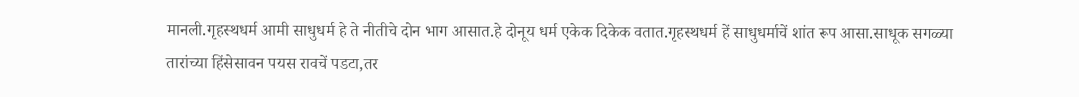मानली.गृहस्थधर्म आमी साधुधर्म हे ते नीतीचे दोन भाग आसात.हे दोनूय धर्म एकेक दिकेक वतात.गृहस्थधर्म हें साधुधर्माचें शांत रूप आसा.साधूक सगळ्या तारांच्या हिंसेसावन पयस रावचें पडटा,तर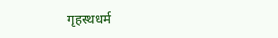गृहस्थधर्म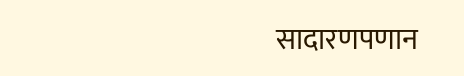सादारणपणान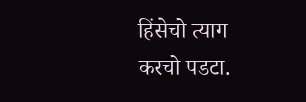हिंसेचो त्याग करचो पडटा.